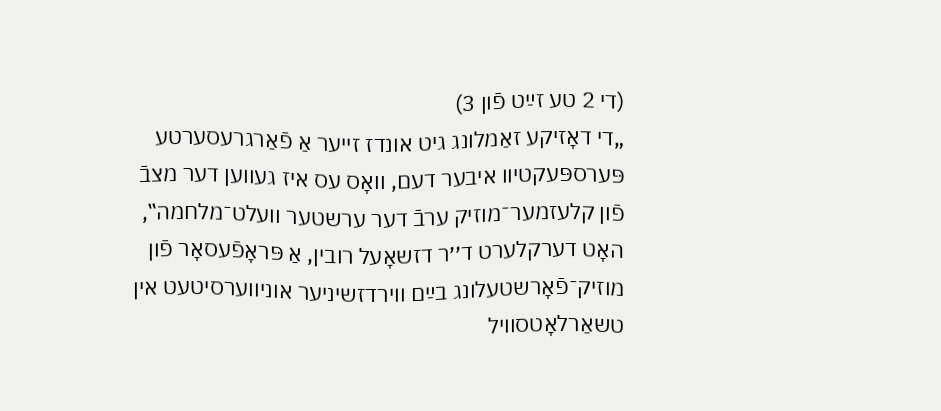(די 2 טע זײַט פֿון 3)
„די דאָזיקע זאַמלונג גיט אונדז זייער אַ פֿאַרגרעסערטע פּערספּעקטיוו איבער דעם, וואָס עס איז געווען דער מצבֿ פֿון קלעזמער־מוזיק ערבֿ דער ערשטער וועלט־מלחמה‟, האָט דערקלערט ד׳׳ר דזשאָעל רובין, אַ פּראָפֿעסאָר פֿון מוזיק־פֿאָרשטעלונג בײַם ווירדזשיניער אוניווערסיטעט אין טשאַרלאָטסוויל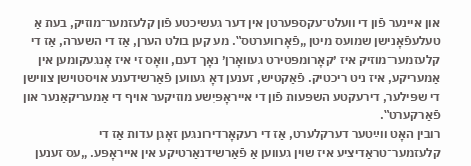און איינער פֿון די וועלט־עקספּערטן אין דער געשיכטע פֿון קלעזמער־מוזיק, בעת אַ טעלעפֿאָנישן שמועס מיטן „פֿאָרווערטס‟. מע קען בולט הערן, אַז די השערה, אַז די קלעזמער־מוזיק איז ׳קאָרומפּטירט געוואָרן׳ נאָך דעם, וואָס זי איז אָנגעקומען אין אַמעריקע, איז ניט ריכטיק. פֿאַקטיש, זענען דאָ געווען פֿאַרשידענע אויסטוישן צווישן די שפּילער, דירעקטע השפּעות פֿון די אייראָפּיִשע מוזיקער אויף די אַמעריקאַנער און פֿאַרקערט‟.
רובין האָט ווײַטער דערקלערט, אַז די רעקאָרדירונגען זאָגן עדות אַז די קלעזמער־טראַדיציע איז שוין געווען אַ פֿאַרשידנאַרטיקע אין אייראָפּע. „עס זענען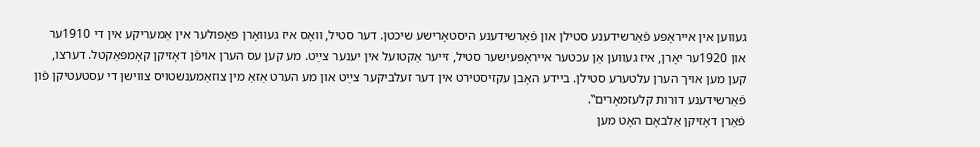געווען אין אייראָפּע פֿאַרשידענע סטילן און פֿאַרשידענע היסטאָרישע שיכטן. דער סטיל, וואָס איז געוואָרן פּאָפּולער אין אַמעריקע אין די 1910ער און 1920ער יאָרן, איז געווען אַן עכטער אייראָפּעיִשער סטיל, זייער אַקטועל אין יענער צײַט. מע קען עס הערן אויפֿן דאָזיקן קאָמפּאַקטל. דערצו, קען מען אויך הערן עלטערע סטילן. ביידע האָבן עקזיסטירט אין דער זעלביקער צײַט און מע הערט אַזאַ מין צוזאַמענשטויס צווישן די עסטעטיקן פֿון פֿאַרשידענע דורות קלעזמאָרים‟.
פֿאַרן דאָזיקן אַלבאָם האָט מען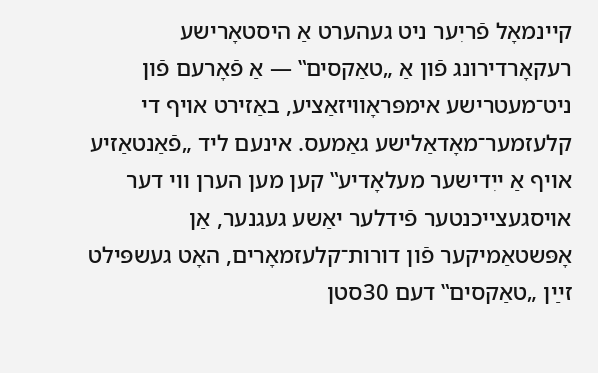קיינמאָל פֿריִער ניט געהערט אַ היסטאָרישע רעקאָרדירונג פֿון אַ „טאַקסים‟ — אַ פֿאָרעם פֿון ניט־מעטרישע אימפּראָוויזאַציע, באַזירט אויף די קלעזמער־מאָדאַלישע גאַמעס. אינעם ליד „פֿאַנטאַזיע אויף אַ ייִדישער מעלאָדיע‟ קען מען הערן ווי דער אויסגעצייכנטער פֿידלער יאַשע געגנער, אַן אָפּשטאַמיקער פֿון דורות־קלעזמאָרים, האָט געשפּילט זײַן „טאַקסים‟ דעם 30סטן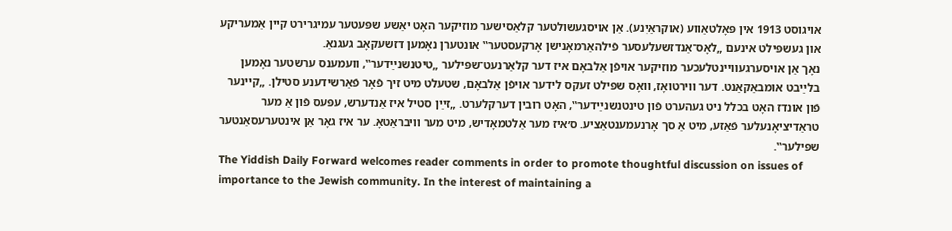אויגוסט 1913 אין פּאָלטאַווע (אוקראַיִנע). אַן אויסגעשולטער קלאַסישער מוזיקער האָט יאַשע שפּעטער עמיגרירט קיין אַמעריקע און געשפּילט אינעם „לאָס־אַנדזשעלעסער פֿילהאַרמאָנישן אָרקעסטער‟ אונטערן נאָמען דזשעקאָב געגנאַ.
נאָך אַן אויסערגעוויינטלעכער מוזיקער אויפֿן אַלבאָם איז דער קלאַרנעט־שפּילער „טיטנשנײַדער‟, וועמענס ערשטער נאָמען בלײַבט אומבאַקאַנט. דער ווירטואָז, וואָס שפּילט זעקס לידער אויפֿן אַלבאָם, שטעלט מיט זיך פֿאָר פֿאַרשידענע סטילן. „קיינער פֿון אונדז האָט בכלל ניט געהערט פֿון טינטנשנײַדער‟, האָט רובין דערקלערט. „זײַן סטיל איז אַנדערש, עפּעס פֿון אַ מער טראַדיציאָנעלער פֿאַזע, מיט אַ סך אָרנעמענטאַציע. ס׳איז מער אַלטמאָדיש, מיט מער וויבראַטאָ. ער איז גאָר אַן אינטערעסאַנטער שפּילער‟.
The Yiddish Daily Forward welcomes reader comments in order to promote thoughtful discussion on issues of importance to the Jewish community. In the interest of maintaining a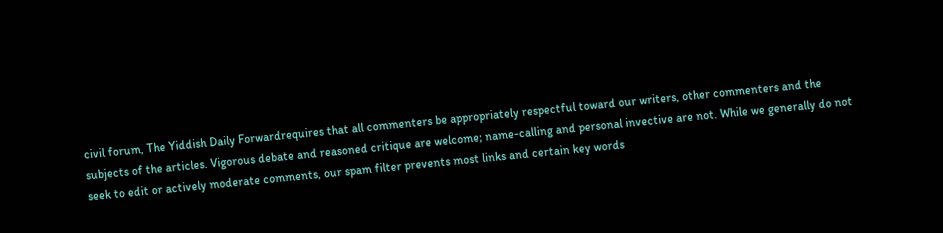civil forum, The Yiddish Daily Forwardrequires that all commenters be appropriately respectful toward our writers, other commenters and the subjects of the articles. Vigorous debate and reasoned critique are welcome; name-calling and personal invective are not. While we generally do not seek to edit or actively moderate comments, our spam filter prevents most links and certain key words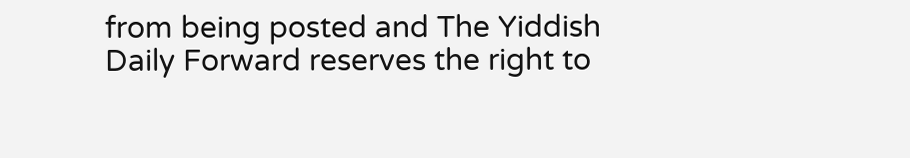from being posted and The Yiddish Daily Forward reserves the right to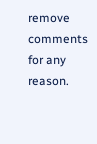remove comments for any reason.